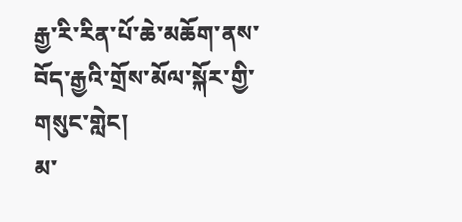རྒྱ་རི་རིན་པོ་ཆེ་མཆོག་ནས་བོད་རྒྱའི་གྲོས་མོལ་སྐོར་གྱི་གསུང་གླེང།
མ་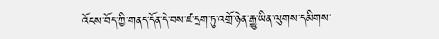འོངས་བོད་ཀྱི་གནད་དོན་དེ་བས་ཛ་དྲག་ཏུ་འགྲོ་ཉེན་རྒྱུ་ཡིན་ལུགས་དམིགས་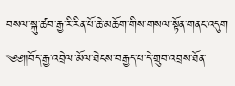བསལ་སྐུ་ཚབ་རྒྱ་རི་རིན་པོ་ཆེ་མཆོག་གིས་གསལ་སྟོན་གནང་འདུག
༄༅༎བོད་རྒྱ་འབྲེལ་མོལ་ཐེངས་བརྒྱད་པ་དེ་གྲུབ་འབྲས་ཐོན་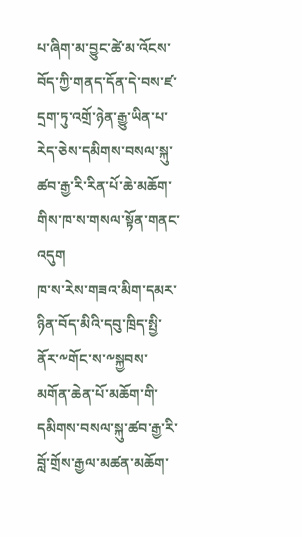པ་ཞིག་མ་བྱུང་ཚེ་མ་འོངས་བོད་ཀྱི་གནད་དོན་དེ་བས་ཛ་དྲག་ཏུ་འགྲོ་ཉེན་རྒྱུ་ཡིན་པ་རེད་ཅེས་དམིགས་བསལ་སྐུ་ཚབ་རྒྱ་རི་རིན་པོ་ཆེ་མཆོག་གིས་ཁ་ས་གསལ་སྟོན་གནང་འདུག
ཁ་ས་རེས་གཟའ་མིག་དམར་ཉིན་བོད་མིའི་དབུ་ཁྲིད་སྤྱི་ནོར་༸གོང་ས་༸སྐྱབས་མགོན་ཆེན་པོ་མཆོག་གི་དམིགས་བསལ་སྐུ་ཚབ་རྒྱ་རི་བློ་གྲོས་རྒྱལ་མཚན་མཆོག་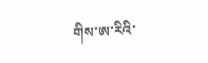གིས་ཨ་རིའི་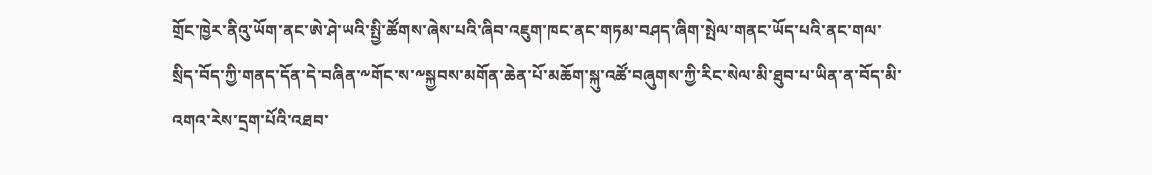གྲོང་ཁྱེར་ནིའུ་ཡོག་ནང་ཨེ་ཤེ་ཡའི་སྤྱི་ཚོགས་ཞེས་པའི་ཞིབ་འཇུག་ཁང་ནང་གཏམ་བཤད་ཞིག་སྤེལ་གནང་ཡོད་པའི་ནང་གལ་སྲིད་བོད་ཀྱི་གནད་དོན་དེ་བཞིན་༸གོང་ས་༸སྐྱབས་མགོན་ཆེན་པོ་མཆོག་སྐུ་འཚོ་བཞུགས་ཀྱི་རིང་སེལ་མི་ཐུབ་པ་ཡིན་ན་བོད་མི་འགའ་རེས་དྲག་པོའི་འཐབ་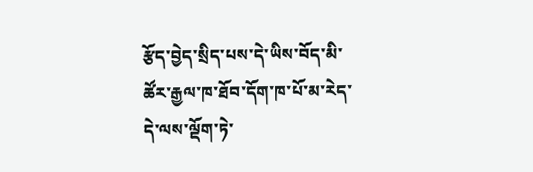རྩོད་བྱེད་སྲིད་པས་དེ་ཡིས་བོད་མི་ཚོར་རྒྱལ་ཁ་ཐོབ་དོག་ཁ་པོ་མ་རེད་ དེ་ལས་ལྡོག་ཏེ་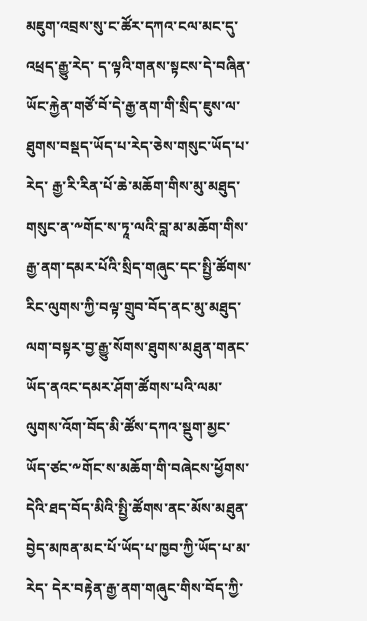མཇུག་འབྲས་སུ་ང་ཚོར་དཀའ་ངལ་མང་དུ་འཕྲད་རྒྱུ་རེད་ ད་ལྟའི་གནས་སྟངས་དེ་བཞིན་ཡོང་རྐྱེན་གཙོ་བོ་དེ་རྒྱ་ནག་གི་སྲིད་ཇུས་ལ་ཐུགས་བསྡད་ཡོད་པ་རེད་ཅེས་གསུང་ཡོད་པ་རེད་ རྒྱ་རི་རིན་པོ་ཆེ་མཆོག་གིས་མུ་མཐུད་གསུང་ན་༸གོང་ས་ཏཱ་ལའི་བླ་མ་མཆོག་གིས་རྒྱ་ནག་དམར་པོའི་སྲིད་གཞུང་དང་སྤྱི་ཚོགས་རིང་ལུགས་ཀྱི་བལྟ་གྲུབ་བོད་ནང་མུ་མཐུད་ལག་བསྟར་བྱ་རྒྱུ་སོགས་ཐུགས་མཐུན་གནང་ཡོད་ནའང་དམར་ཤོག་ཚོགས་པའི་ལམ་ལུགས་འོག་བོད་མི་ཚོས་དཀའ་སྡུག་མྱང་ཡོད་ཙང་༸གོང་ས་མཆོག་གི་བཞེངས་ཕྱོགས་དེའི་ཐད་བོད་མིའི་སྤྱི་ཚོགས་ནང་མོས་མཐུན་བྱེད་མཁན་མང་པོ་ཡོད་པ་ཁྱབ་ཀྱི་ཡོད་པ་མ་རེད་ དེར་བརྟེན་རྒྱ་ནག་གཞུང་གིས་བོད་ཀྱི་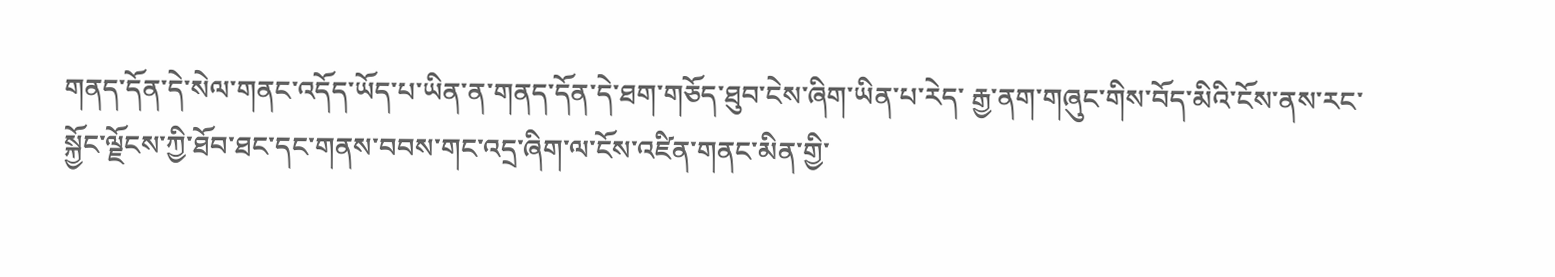གནད་དོན་དེ་སེལ་གནང་འདོད་ཡོད་པ་ཡིན་ན་གནད་དོན་དེ་ཐག་གཅོད་ཐུབ་ངེས་ཞིག་ཡིན་པ་རེད་ རྒྱ་ནག་གཞུང་གིས་བོད་མིའི་ངོས་ནས་རང་སྐྱོང་ལྗོངས་ཀྱི་ཐོབ་ཐང་དང་གནས་བབས་གང་འདྲ་ཞིག་ལ་ངོས་འཛིན་གནང་མིན་གྱི་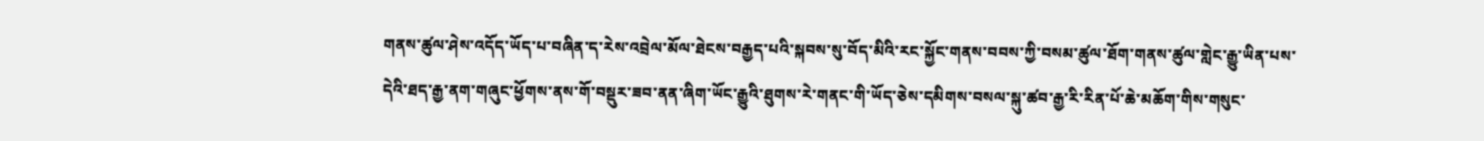གནས་ཚུལ་ཤེས་འདོད་ཡོད་པ་བཞིན་ད་རེས་འབྲེལ་མོལ་ཐེངས་བརྒྱད་པའི་སྐབས་སུ་བོད་མིའི་རང་སྐྱོང་གནས་བབས་ཀྱི་བསམ་ཚུལ་ཐོག་གནས་ཚུལ་གླེང་རྒྱུ་ཡིན་པས་དེའི་ཐད་རྒྱ་ནག་གཞུང་ཕྱོགས་ནས་གོ་བསྡུར་ཟབ་ནན་ཞིག་ཡོང་རྒྱུའི་ཐུགས་རེ་གནང་གི་ཡོད་ཅེས་དམིགས་བསལ་སྐུ་ཚབ་རྒྱ་རི་རིན་པོ་ཆེ་མཆོག་གིས་གསུང་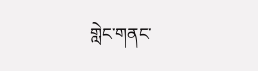གླེང་གནང་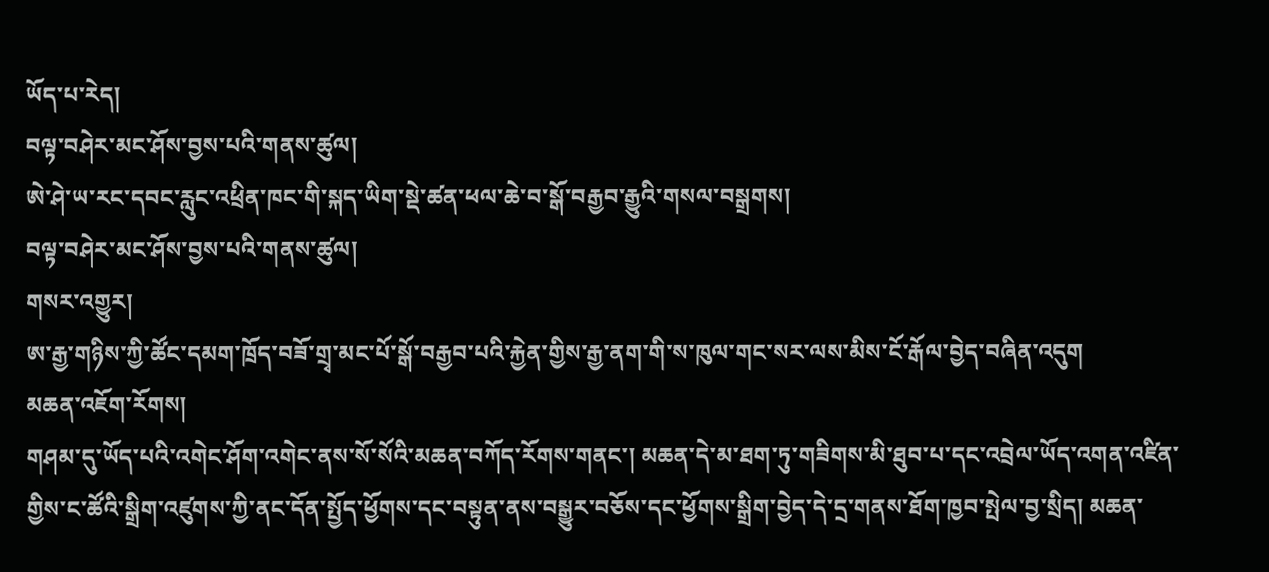ཡོད་པ་རེད།
བལྟ་བཤེར་མང་ཤོས་བྱས་པའི་གནས་ཚུལ།
ཨེ་ཤེ་ཡ་རང་དབང་རླུང་འཕྲིན་ཁང་གི་སྐད་ཡིག་སྡེ་ཚན་ཕལ་ཆེ་བ་སྒོ་བརྒྱབ་རྒྱུའི་གསལ་བསྒྲགས།
བལྟ་བཤེར་མང་ཤོས་བྱས་པའི་གནས་ཚུལ།
གསར་འགྱུར།
ཨ་རྒྱ་གཉིས་ཀྱི་ཚོང་དམག་ཁྲོད་བཟོ་གྲྭ་མང་པོ་སྒོ་བརྒྱབ་པའི་རྐྱེན་གྱིས་རྒྱ་ནག་གི་ས་ཁུལ་གང་སར་ལས་མིས་ངོ་རྒོལ་བྱེད་བཞིན་འདུག
མཆན་འཇོག་རོགས།
གཤམ་དུ་ཡོད་པའི་འགེང་ཤོག་འགེང་ནས་སོ་སོའི་མཆན་བཀོད་རོགས་གནང་། མཆན་དེ་མ་ཐག་ཏུ་གཟིགས་མི་ཐུབ་པ་དང་འབྲེལ་ཡོད་འགན་འཛིན་གྱིས་ང་ཚོའི་སྒྲིག་འཛུགས་ཀྱི་ནང་དོན་སྤྱོད་ཕྱོགས་དང་བསྟུན་ནས་བསྒྱུར་བཅོས་དང་ཕྱོགས་སྒྲིག་བྱེད་དེ་དྲ་གནས་ཐོག་ཁྱབ་སྤེལ་བྱ་སྲིད། མཆན་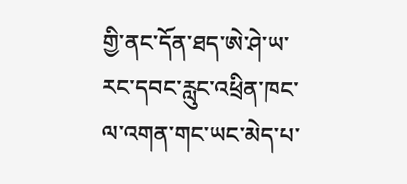གྱི་ནང་དོན་ཐད་ཨེ་ཤེ་ཡ་རང་དབང་རླུང་འཕྲིན་ཁང་ལ་འགན་གང་ཡང་མེད་པ་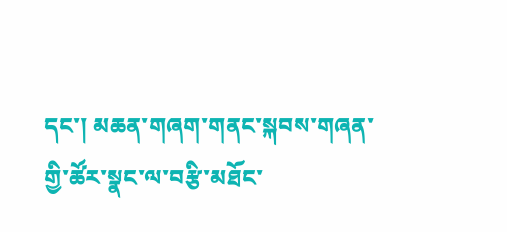དང་། མཆན་གཞག་གནང་སྐབས་གཞན་གྱི་ཚོར་སྣང་ལ་བརྩི་མཐོང་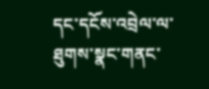དང་དངོས་འབྲེལ་ལ་ཐུགས་སྣང་གནང་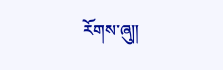རོགས་ཞུ༎